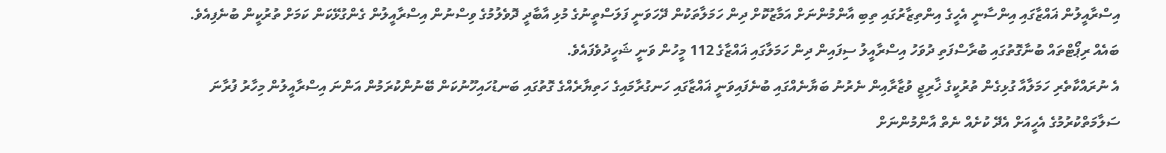އިސްރާއީލުން ޣައްޒާގައި އިންސާނީ އެހީގެ އިންތިޒާރުގައި ތިބި އާންމުންނަށް އަމާޒުކޮށް ދިން ހަމަލާތަކުން ދޭހަވަނީ ފަލަސްތީނުގެ މުޅި އާބާދީ ދޮވެލުމުގެ ވިސްނުން އިސްރާއީލުން ގެންގުޅޭކަން ކަމަށް ތުރުކީން ބުނެފިއެވެ.
ބައެއް ރިޕޯޓްތައް ބުނާގޮތުގައި ބުރާސްފަތި ދުވަހު އިސްރާއީލު ސިފައިން ދިން ހަމަލާގައި ޣައްޒާގެ 112 މީހުން ވަނީ ޝަހީދުވެފައެވެ.
އެ ނުރައްކާތެރި ހަމަލާއާ ގުޅިގެން ތުރުކީގެ ޚާރިޖީ ވުޒާރާއިން ނެރުނު ބަޔާނެއްގައި ބުނެފައިވަނީ ޣައްޒާގައި ހަނގުރާމައިގެ ހަތިޔާރެއްގެ ގޮތުގައި ބަނޑުހައިހޫނުކަން ބޭނުންކުރަމުން އަންނަ އިސްރާއީލުން މިހާރު ފުރާނަ ސަލާމަތްކުރުމުގެ އެހީއަށް އެދޭ ކުށެއް ނެތް އާންމުންނަށް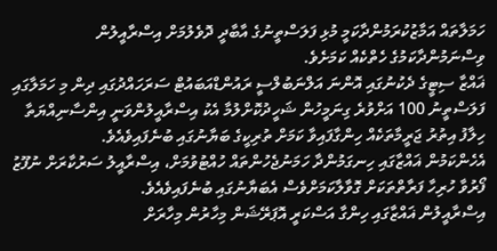ހަމަލާތައް އަމާޒުކުރަމުންދާކަމީ މުޅި ފަލަސްތީނުގެ އާބާދީ ދޮވެލުމަށް އިސްރާއީލުން ވިސްނަމުންދާކަމުގެ ހެތްކެއް ކަމަށެވެ.
ޣައްޒާ ސިޓީގެ ދެކުނުގައި އޮންނަ އަލްނަބުލްސީ ރައުންޑްއަބައުޓް ސަރަހައްދުގައި ދިން މި ހަމަލާގައި ފަލަސްތީނު 100 އަށްވުރެ ގިނަމީހުން ޝަހީދުކޮށްލުމާ އެކު އިސްރާއީލުންވަނީ އިންސާނިއްޔަތާ ހިލާފު އިތުރު ޖަރީމާތަކެއް ހިންގާފައިވާ ކަމަށް ތުރިކީގެ ބަޔާނުގައި ބުނެފައިވެއެވެ.
އެހެންކަމުން ޣައްޒާގައި ހިނގަމުންދާ ހަމަނުޖެހުންތައް ހުއްޓުވުމަށް، އިސްރާއީލު ސަރުކާރަށް ނުފޫޒު ފޯރުވާ ހުރިހާ ފަރާތްތަކަށް ގޮވާލާކަމަށްވެސް އެބަޔާނުގައި ބުނެފައިވެއެވެ.
އިސްރާއީލުން ޣައްޒާގައި ހިންގާ އަސްކަރީ އޮޕަރޭޝަން މިހާރުން މިހާރަށް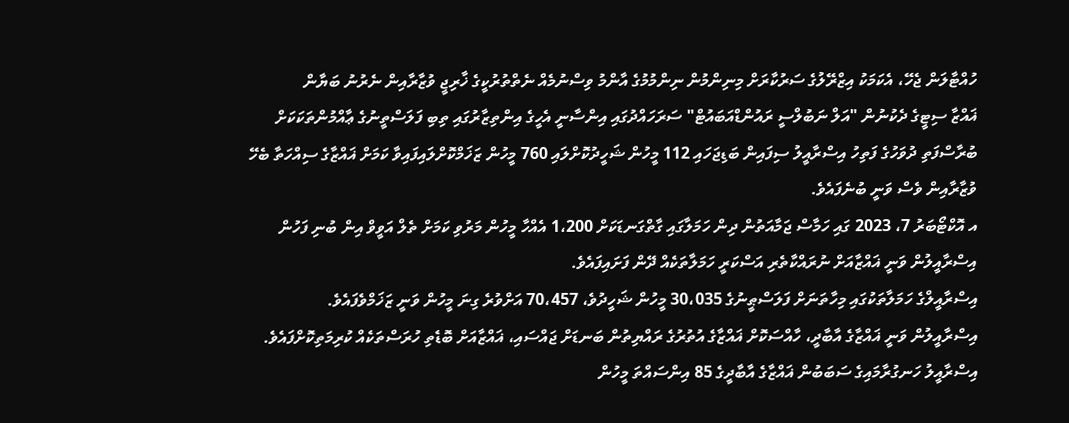ހުއްޓާލަން ޖެހޭ، އެކަމަކު އިޒްރޭލުގެ ސަރުކާރަށް މިނިންމުން ނިންމުމުގެ އާންމު ވިސްނުމެއް ނެތްތުރުކީގެ ޚާރިޖީ ވުޒާރާއިން ނެރުނު ބަޔާން
ޣައްޒާ ސިޓީގެ ދެކުނުން "އަލް ނަބުލްސީ ރައުންޑްއަބައުޓް" ސަރަހައްދުގައި އިންސާނީ އެހީގެ އިންތިޒާރުގައި ތިބި ފަލަސްތީނުގެ ޢާއްމުންތަކަކަށް ބުރާސްފަތި ދުވަހުގެ ފަތިހު އިސްރާއީލު ސިފައިން ބަޑިޖަހައި 112 މީހުން ޝަހީދުކޮށްލައި 760 މީހުން ޒަޚަމްކޮށްލައިފައިވާ ކަމަށް ޣައްޒާގެ ސިއްހަތާ ބެހޭ ވުޒާރާއިން ވެސް ވަނީ ބުނެފައެވެ.
އ އޮކްޓޯބަރު 7، 2023 ގައި ހަމާސް ޖަމާއަތުން ދިން ހަމަލާގައި ގާތްގަނޑަކަށް 1،200 އެއްހާ މީހުން މަރުވި ކަމަށް ތެލް އަވީވް އިން ބުނި ފަހުން އިސްރާއީލުން ވަނީ ޣައްޒާއަށް ނުރައްކާތެރި އަސްކަރީ ހަމަލާތަކެއް ދޭން ފަށައިފައެވެ.
އިސްރާއީލްގެ ހަމަލާތަކުގައި މިހާތަނަށް ފަލަސްޠީނުގެ 30،035 މީހުން ޝަހީދުވެ، 70،457 އަށްވުރެ ގިނަ މީހުން ވަނީ ޒަޚަމްވެފައެވެ.
އިސްރާއީލުން ވަނީ ޣައްޒާގެ އާބާދީ، ހާއްސަކޮށް ޣައްޒާގެ އުތުރުގެ ރައްޔިތުން ބަނޑަށް ޖައްސައި، ޣައްޒާއަށް ބޮޑެތި ހުރަސްތަކެއް ކުރިމަތިކޮށްފައެވެ.
އިސްރާއީލު ހަނގުރާމައިގެ ސަބަބުން ޣައްޒާގެ އާބާދީގެ 85 އިންސައްތަ މީހުން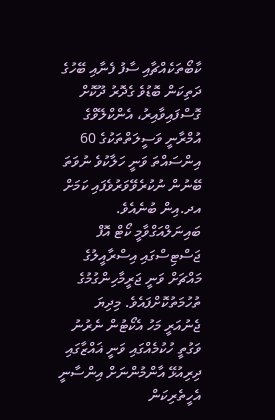ކާބޯތަކެއްޗާއި ސާފު ފެނާއި ބޭހުގެ ދަތިކަން ބޮޑުވެ ގެދޮރު ދޫކޮށް ގޮސްފައިވާއިރު، އެންކްލޭވްގެ އުމްރާނީ ވަސީލަތްތަކުގެ 60 އިންސައްތަ ވަނީ ހަލާކުވެ ނުވަތަ ބޭނުން ނުކުރެވޭވަރުވެފައި ކަމަށް އދ.އިން ބުނެއެވެ.
ބައިނަލްއަގްވާމީ ކޯޓް އޮފް ޖަސްޓިސްގައި އިސްރާއީލުގެ މައްޗަށް ވަނީ ޖަރީމާހިންގުމުގެ ތުހުމަތުކޮށްފައެވެ. މިދިޔަ ޖެނުއަރީ މަހު އެކޯޓުން ނެރުނު ވަގުތީ ހުކުމެއްގައި ވަނީ ޣައްޒާގައި ދިރިއުޅޭ އާންމުންނަށް އިންސާނީ އެހީތެރިކަން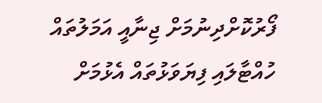ފޯރުކޮށްދިނުމަށް ޖިނާއީ އަމަލުތައް ހުއްޓާލައި ފިޔަވަޅުތައް އެޅުމަށް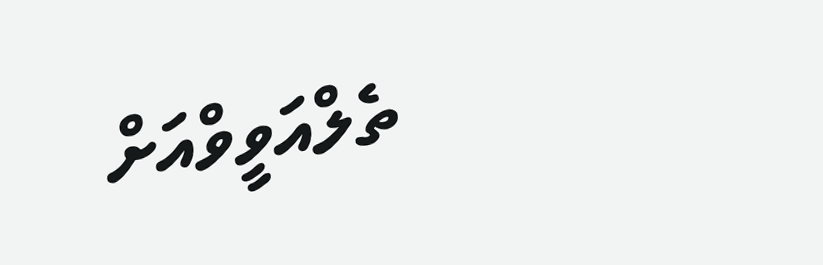ތެލްއަވީވްއަށް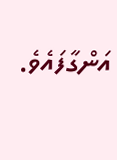އަންގާފައެވެ.